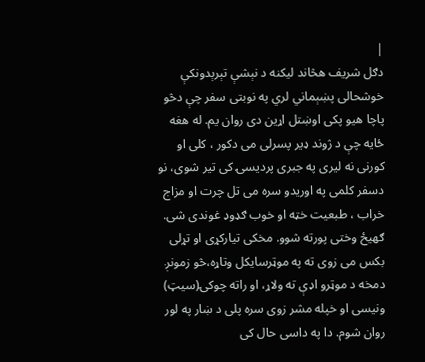|
دګل شریف هڅاند لیکنه د نېشې تېرېدونکې خوشحالی پښېماني لري په نوبتی سفر چې دڅو پاچا هیو پکی اوښتل اړین دی روان یم. له هغه ځایه چې د ژوند ډیر پسرلی می دکور ، کلی او کورنی نه لیری په جبری پردیسۍ کی تیر شوی، نو دسفر کلمی په اوریدو سره می تل چرت او مزاج خراب ، طبعیت خټه او خوب ګډوډ غوندی شی. ګهیځ وختی پورته شوو. مخکی تیارکړی او تړلی بکس می زوی ته په موټرسایکل وتاړه،څو زمونږ دمخه د موټرو اډې ته ولاړ، او راته چوکۍ(سیټ) ونیسی او خپله مشر زوی سره پلی د ښار په لور روان شوم. دا په داسی حال کی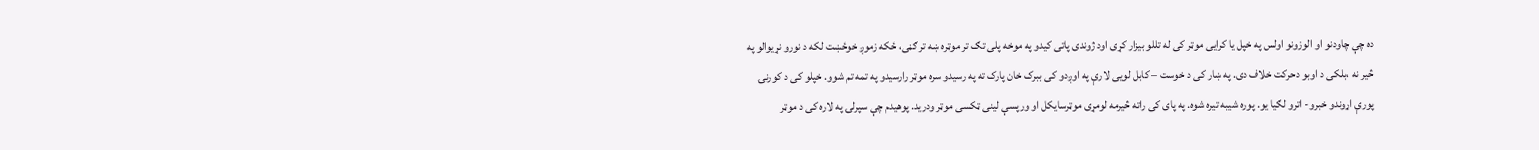ده چې چاودنو او الوزونو اولس په خپل یا کرایی موټر کی له تللو بیزار کړی اود ژوندی پاتی کیدو په موخه پلی تګ تر موټره ښه تر ګڼی، ځکه زموږ خوځښت لکه د نورو نړیوالو په څیر نه ،بلکی د اوبو دحرکت خلاف دی. په ښار کی د خوست – کابل لویی لارې په اوږدو کی ببرک خان پارک ته په رسیدو سره موټر رارسیدو په تمه تم شوو. خپلو کی د کورنۍ پورې اړوندو خبرو- اترو لګیا یو. پوره شیبه تیره شوه. په پای کی راته څیرمه لومړی موټرسایکل او ورپسې لینی ټکسی موټر ودرید. پوهیدم چې سپرلۍ په لاره کی د موټر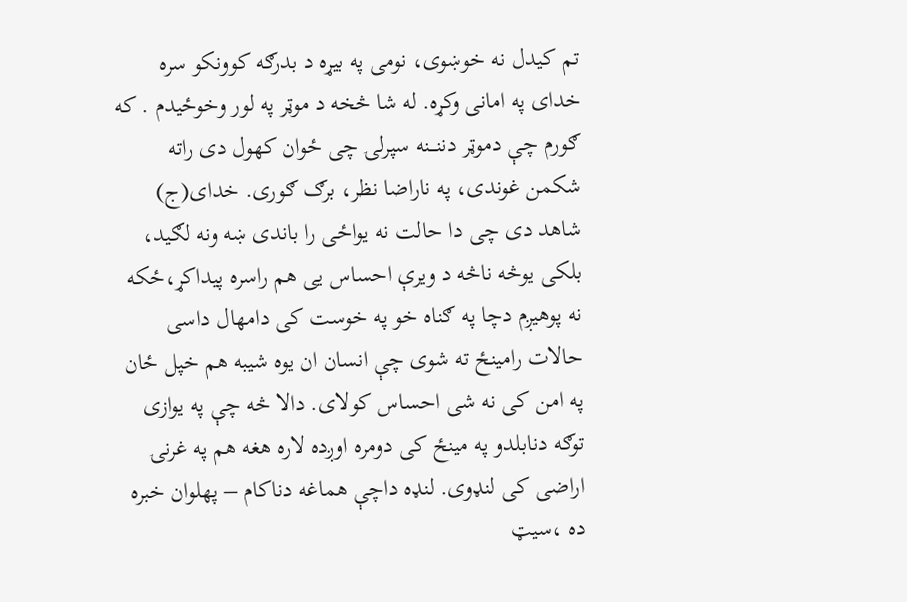تم کیدل نه خوښوی، نومی په بیړه د بدرګه کوونکو سره خدای په امانی وکړه. له شا څخه د موټر په لور وخوځیدم . که ګورم چې دموټر دننـــنه سپرلۍ چی ځوان کهول دی راته شکمن غوندی، په ناراضا نظر، برګ ګوری. خدای(ج) شاهد دی چی دا حالت نه یواځی را باندی ښه ونه لګید، بلکی یوڅه ناڅه د ویرې احساس یی هم راسره پیداکړ،ځکه نه پوهیږم دچا په ګناه خو په خوست کی دامهال داسی حالات رامینځ ته شوی چې انسان ان یوه شیبه هم خپل ځان په امن کی نه شی احساس کولای. دالا څه چې په یوازی توګه دنابلدو په مینځ کی دومره اوږده لاره هغه هم په غرنۍ اراضی کی لنډوی. لنډه داچې هماغه دناکام – پهلوان خبره ده ،سیټ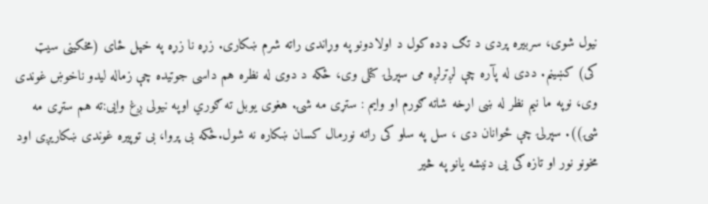نیول شوی، سربیره پردی د تګ ډده کول د اولادونو په وړاندی راته شرم ښکاری. زړه نا زړه په خپل ځای (مخکینی سیټ کی) کښینم. ددی له پآره چې لږترلږه می سپرلۍ کتلی وی، ځکه د دوی له نظره هم داسی جوتیده چې زماله لیدو ناخوښ غوندی وی، نوپه ما نیم نظر له ښی اړخه شاته ګورم او وایم : ستړی مه شۍ. هغوی یوبل ته ګوري اوپه نیولی ږغ وایی:ته هم ستړی مه شۍ)). سپرلۍ چې ځوانان دی ، سل په سلو کی راته نورمال کسان ښکاره نه شول.ځکه بی پروا، بی توپیره غوندی ښکاریږی اود مخونو نور او تازه ګی یی دنیشه یانو په څیر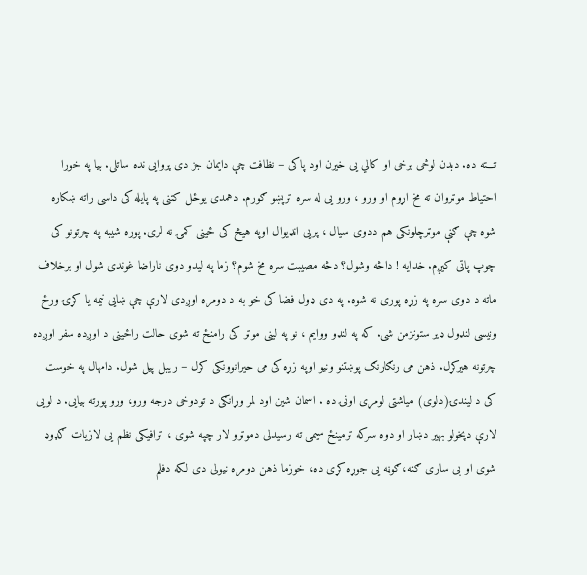تـــته ده. دبدن لوڅی برخی او کالي یی خیرن اود پاکی – نظافت چې دایمان جز دی پروایی نده ساتلی. بیا په خورا احتیاط موټروان ته مخ اړوم او ورو ، ورو یی له سره ترپښو ګورم. دهمدی یوځل کتنی په پایله کی داسی راته ښکاره شوه چې ګنې موټرچلونکی هم ددوی سیال ، پریی انډیوال اوپه هیڅ کی ځینی کمۍ نه لری. پوره شیبه په چرتونو کی چوپ پاتی کیږم. خدایه ! داڅه وشول؟ دڅه مصیبت سره مخ شوم؟ زما په لیدو دوی ناراضا غوندی شول او برخلاف ماته د دوی سره په زړه پوری نه شوه. په دی ډول فضا کی خو به د دومره اوږدی لارې چې ښایی نیمه یا کړۍ ورځ ونیسی لنډول ډیر ستونزمن شی. که په لنډو ووایم ، نو په لینی موټر کی رامنځ ته شوی حالت راځینی د اوږده سفر اوږده چرتونه هیرکړل. ذهن می رنګارنګ پوښتنو ونیو اوپه زړه کی می حیرانوونکی کرل – ریبل پیل شول. دامهال په خوست کی د لیندۍ(دلوی) میاشتی لومړی اونۍ ده . اسمان شین اود لمر وړانګی د تودوخی درجه ورو، ورو پورته بیایی. د لویی لارې دپخولو بهیر دښار او دوه سرکه ترمینځ سیمی ته رسیدلی دموټرو لار چپه شوی ، ترافیکی نظم یی لازیات ګډوډ شوی او بی ساری ګنه،ګوڼه یی جوړه کړی ده، خوزما ذهن دومره نیولی دی لکه دفلم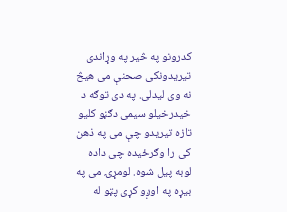کدرونو په څیر په وړاندی تیریدونکی صحنې می هیڅ نه وی لیدلی. په دی توګه د خیدرخیلو سیمی دګڼو کلیو تازه تیریدو چې می په ذهن کی را وګرځیده چی داده لوبه پیل شوه. لومړۍ می په بیړه په اوږو کړی پټو له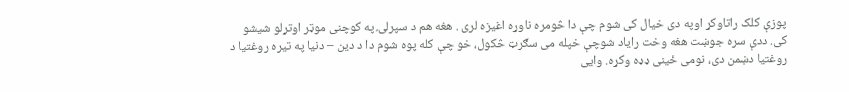پوزې کلک راتاوکړ اوپه دی خیال کی شوم چې دا څومره ناوړه اغیزه لری . هغه هم د سپرلۍ په کوچنی موټر اوتړلو شیشو کی. ددې سره جوښت هغه وخت رایاد شوچې خپله می سګرټ څکول، خو چې کله پوه شوم دا د دین – دنیا په تیره روغتیا د روغتیا دښمن دی، نومی ځینی ډډه وکړه. وایی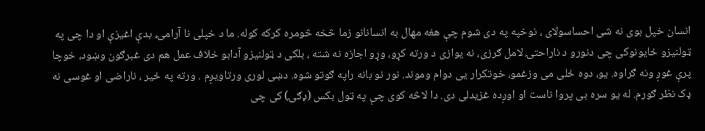انسان خپل بوی نه شی احساسولای ، نوخپه په دی شوم چې هغه مهال به انسانانو زما څخه څومره کرکه کوله. ما د خپلی نا آرامۍ، بدې اغیزې او دا چی په ټولنیزو ځایونوکی چی دنورو د ناراحتۍ لامل ګرزی، نه یوازی د ورته کړو، وړو اجازه نه شته ، بلکی د ټولنیزو آدابو خلاف عمل هم دی غبرګون وښود، خوچا پرې غوږ ونه ګراوه. یو، دوه ځلی می وزغمو، خوتکرار یی دوام وموند. نور نو بانه راپه ګوتو شوه. دښی لوری ورتاویږم . ورته په ځیر ، ناراضی او غوسی نه ډک نظر ګورم. له یو سره بی پروا ناست او اوږده غزیدلی دی. دا لاڅه کوی چې په ټول بکس (ډګۍ) کی چی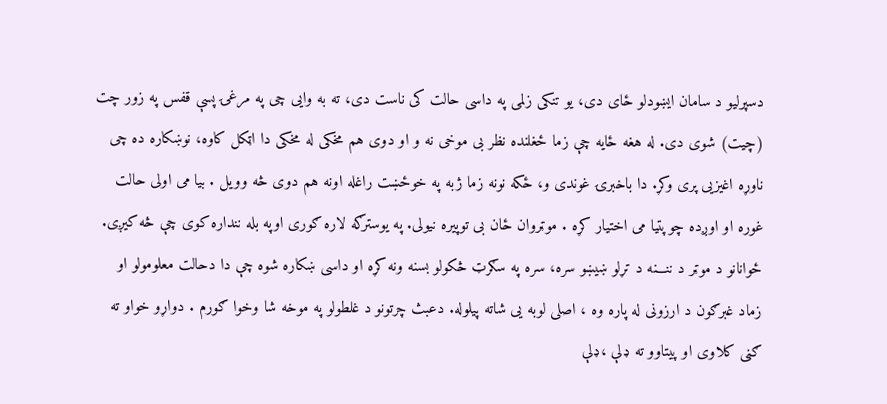دسپرلیو د سامان ایښودلو ځای دی، یو تنکی زلمی په داسی حالت کی ناست دی، ته به وایی چی په مرغۍ پسې قفس په زور چت (چیت) شوی دی. له هغه ځایه چې زما ځغلنده نظر بی موخی نه و او دوی هم مخکی له مخکی دا اټکل کاوه، نوښکاره ده چی ناوړه اغیزیی پری وکړ. دا باخبرۍ غوندی و، ځکه نونه زما ژبه په خوځښت راغله اونه هم دوی څه وویل . بیا می اولی حالت غوره او اوږده چوپتیا می اختیار کړه . موټروان ځان بی توپیره نیولی. په یوسترګه لاره ګوری اوپه بله ننداره کوی چې څه کیږی. ځوانانو د موټر د ننـــنه د تړلو ښیښو سره، سره په سګرټ څکولو بسنه ونه کړه او داسی ښکاره شوه چې دا دحالت معلومولو او زماد غبرګون د ارزونی له پاره وه ، اصلی لوبه یی شاته پیلوله. دعبث چرتونو د غلطولو په موخه شا وخوا ګورم . دواړو خواو ته ګڼی کلاوی او پیتاوو ته ډلې ،ډلې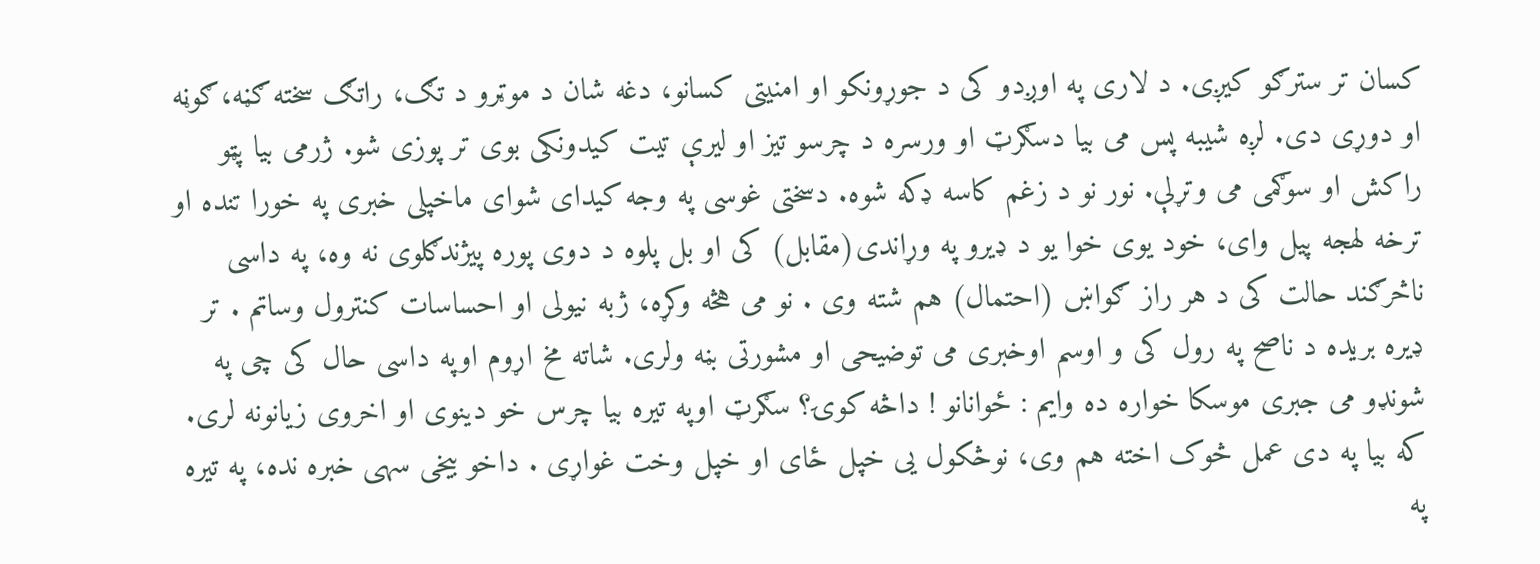کسان تر سترګو کیږی. د لاری په اوږدو کی د جوړونکو او امنیتی کسانو، دغه شان د موټرو د تګ، راتګ سخته ګڼه،ګوڼه او دوړی دی. لږه شیبه پس می بیا دسګرټ او ورسره د چرسو تیز او لیرې تیت کیدونکی بوی تر پوزی شو. ژرمی بیا پټو راکش او سوګمی می وتړلې. نور نو د زغم کاسه ډکه شوه. دسختی غوسی په وجه کیدای شوای ماخپلی خبری په خورا تنده او ترخه لهجه پیل وای، خود یوی خوا یو د ډیرو په وړاندی(مقابل) کی او بل پلوه د دوی پوره پیژندګلوی نه وه، په داسی ناڅرګند حالت کی د هر راز ګواښ (احتمال) هم شته وی . نو می هڅه وکړه، ژبه نیولی او احساسات کنترول وساتم . تر ډیره بریده د ناصح په رول کی و اوسم اوخبری می توضیحی او مشورتی بڼه ولری. شاته مخ اړوم اوپه داسی حال کی چی په شونډو می جبری موسکا خواره ده وایم : ځوانانو ! داڅه کوۍ؟ سګرټ اوپه تیره بیا چرس خو دینوی او اخروی زیانونه لری. که بیا په دی عمل څوک اخته هم وی، نوڅکول یی خپل ځای او خپل وخت غواړی . داخو بیخی سهی خبره نده، په تیره په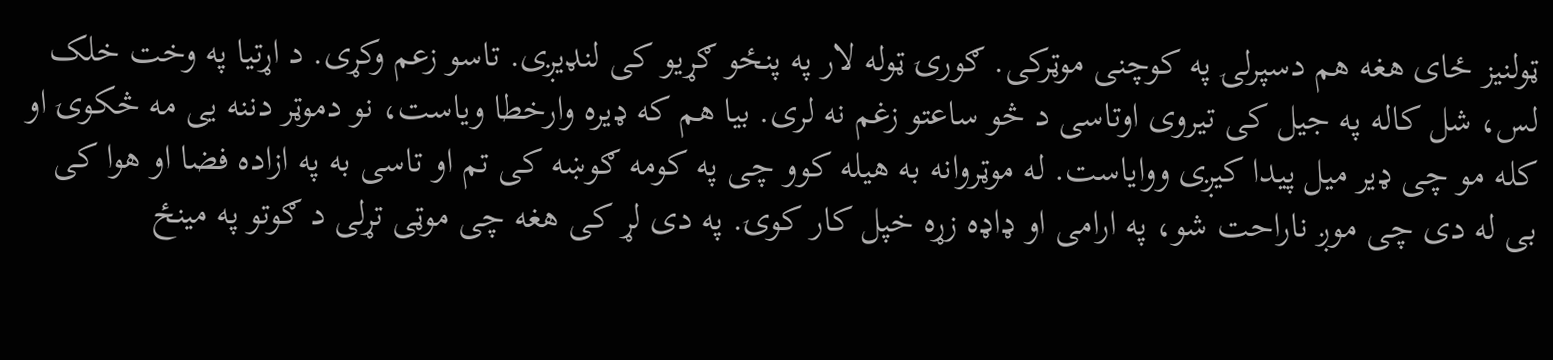ټولنیز ځای هغه هم دسپرلۍ په کوچنی موټرکی. ګورۍ ټوله لار په پنځو ګړیو کی لنډیږی. تاسو زعم وکړی. د اړتیا په وخت خلک لس، شل کاله په جیل کی تیروی اوتاسی د څو ساعتو زغم نه لری. بیا هم که ډیره وارخطا ویاست، نو دموټر دننه یی مه څکوۍ او کله مو چی ډیر میل پیدا کیږی ووایاست. له موټروانه به هیله کوو چی په کومه ګوښه کی تم او تاسی به په ازاده فضا او هوا کی بی له دی چی موږ ناراحت شو، په ارامی او ډاډه زړه خپل کار کوۍ. په دی لړ کی هغه چی موټی تړلی د ګوتو په مینځ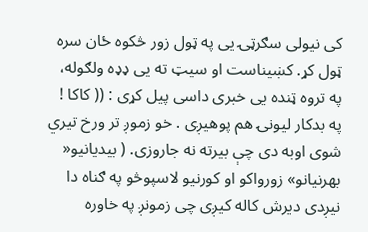کی نیولی سګرټۍ یی په ټول زور څکوه ځان سره ټول کړ. کښیناست او سیټ ته یی ډډه ولګوله، په تروه ټنده یی خبری داسی پیل کړی : (( کاکا ! په بدکار لیونۍ هم پوهیږی . خو زموږ تر ورخ تیري شوی اوبه دی چې بیرته نه جاروزی. ( بیدیانیو« بهرنیانو» زورواکو او کورنیو لاسپوڅو په ګناه دا نیږدی دیرش کاله کیږی چی زمونږ په خاوره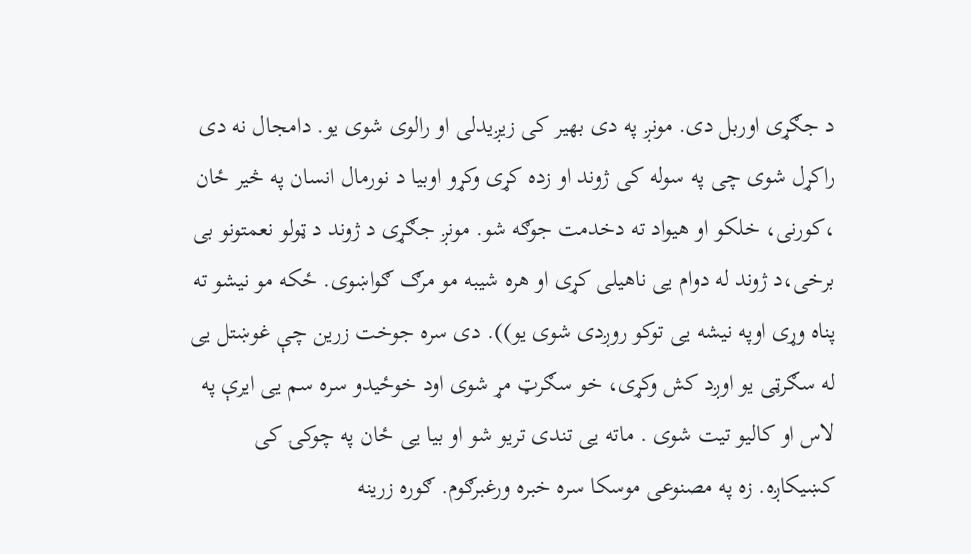د جګړی اوربل دی. مونږ په دی بهیر کی زیږیدلی او رالوی شوی یو. دامجال نه دی راکړل شوی چی په سوله کی ژوند او زده کړی وکړو اوبیا د نورمال انسان په څیر ځان ،کورنی، خلکو او هیواد ته دخدمت جوګه شو. مونږ جګړی د ژوند د ټولو نعمتونو بی برخی،د ژوند له دوام یی ناهیلی کړی او هره شیبه مو مرګ ګواښوی. ځکه مو نیشو ته پناه وړی اوپه نیشه یی توکو روږدی شوی یو)). دی سره جوخت زرین چې غوښتل یی له سګرټی یو اوږد کش وکړی، خو سګرټ مړ شوی اود خوځیدو سره سم یی ایرې په لاس او کالیو تیت شوی . ماته یی تندی تریو شو او بیا یی ځان په چوکۍ کی کښیکاږه. زه په مصنوعی موسکا سره خبره ورغبرګوم. ګوره زرینه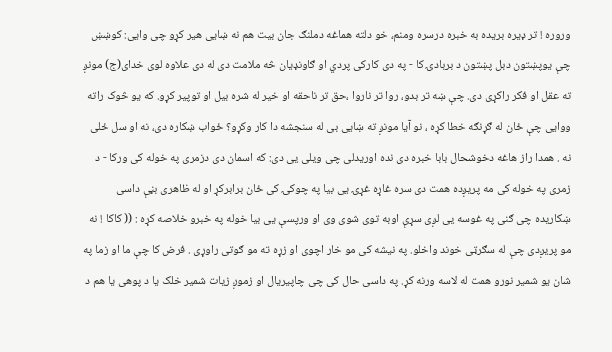وروره ! تر ډیره بریده به خبره درسره ومنم، خو دلته هماغه دملنګ جان بیت هم نه ښایی هیر کړو چی وایی: کوښښ چې یوپښتون دبل پښتون د بربادۍ کا - په دی کارکی پردي او ګاونډیان څه ملامت دی له دی علاوه لوی خدای(ج) مونږ ته عقل او فکر راکړی دی. چې ښه تر بدو، روا تر ناروا ،حق تر ناحقه او خیر له شره بیل او توپیر کړو. که یو څوک راته ووایی چې ځان له ګړنګه خطا کړه ، نو آیا مونږ ته ښایی بی له سنجشه دا کار وکړو؟ ځواب ښکاره دی، نه او سل ځلی نه . همدا راز هاغه دخوشحال بابا خبره دی نده اوریدلی چی ویلی یی دی: که اسمان دی دزمری په خوله کی ورکا - د زمری په خوله کی مه پریږده همت دی سره غاړه غړۍ یی بیا په چوکۍ کی ځان برابرکړ او له ظاهری بڼې داسی ښکاریده چی ګنی په غوسه یی لږی سړې اوبه توی شوی وی او ورپسې یی بیا خوله په خبرو خلاصه کړه : (( کاکا ! نه مو پریږدی چې له سګرټی خوند واخلو. په نیشه کی مو خار اچوی او زړه ته مو ګوتی راوړی . فرض کا چې ما او زما په شان یو شمیر نورو همت له لاسه ورنه کړ. په داسی حال کی چی چاپیریال او زموږ زیات شمیر خلک یا د پوهی یا هم د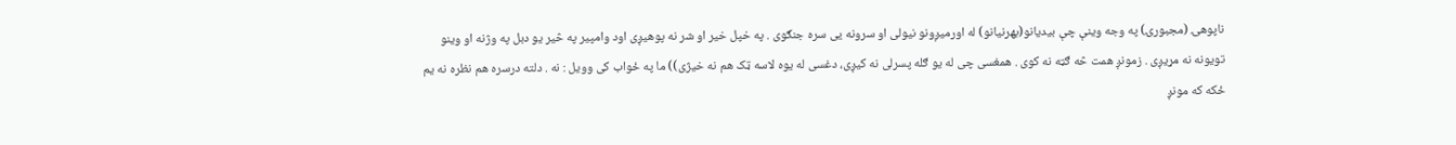ناپوهۍ (مجبورۍ) په وجه وینې چې بیدیانو(بهرنیانو) له اورمیږونو نیولی او سرونه یی سره جنګوی . په خپل خیر او شر نه پوهیږی اود وامپیر په څیر یو دبل په وژنه او وینو تویونه نه مړیږی . زمونږ همت څه ګټه نه کوی . همغسی چی له یو ګله پسرلی نه کیږی، دغسی له یوه لاسه ټک هم نه خیژی)) ما په ځواب کی وویل : نه . دلته درسره هم نظره نه یم ځکه که مونږ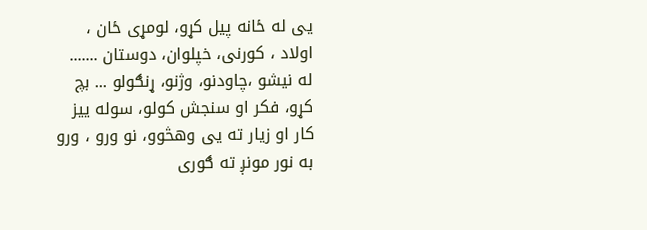یی له ځانه پیل کړو، لومړی ځان ، اولاد ، کورنی، خپلوان، دوستان ....... له نیشو ،چاودنو، وژنو، ړنګولو ... بچ کړو، فکر او سنجش کولو، سوله ییز کار او زیار ته یی وهڅوو، نو ورو ، ورو به نور مونږ ته ګوری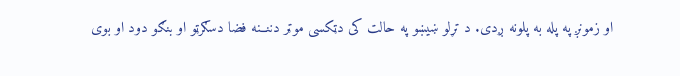او زمونږ په پله به پلونه ږدی. د تړلو ښیښو په حالت کی دټکسی موټر دننــنه فضا دسګرټو او بنګو دود او بوی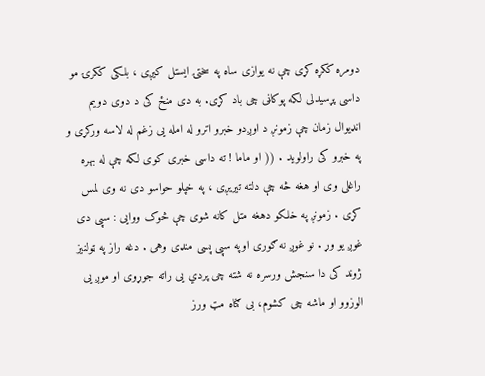دومره ککړه کړی چې نه یوازی ساه په سختۍ ایستل کیږی ، بلکی ککرۍ مو داسی پړسیدلی لکه پوکاڼی چی باد کړی. به دی منځ کی د دوی دویم انډیوال زمان چې زمونږ د اوږدو خبرو اترو له امله یی زغم له لاسه ورکړی و په خبرو کی راولوید . (( او ماما ! ته داسی خبری کوی لکه چې له بهره راغلی وی او هغه څه چې دلته تیریږی ، په خپلو حواسو دی نه وی لمس کړی . زمونږ په خلکو دهغه متل کانه شوی چې څوک ووایی : سپی دی غوږ یو وړ . نو غوږ نه ګوری اوپه سپی پسی منډی وهی . دغه راز په ټولنیز ژوند کی دا سنجش ورسره نه شته چی پردي یی راته جوړوی او موږ یی الوزوو او ماشه چی کشوم، بی ګناه مټ ورز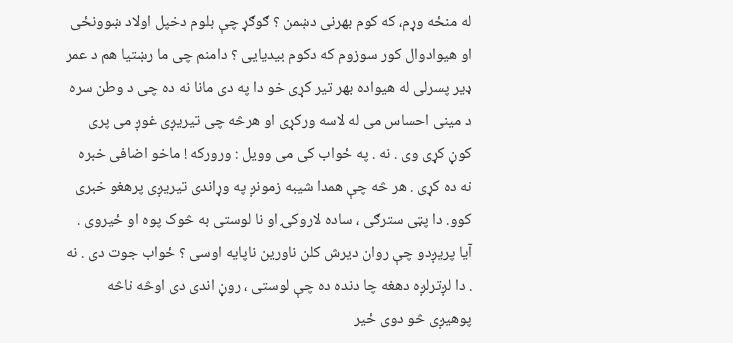له منځه وړم، که کوم بهرنی دښمن ؟ ګوګړ چې بلوم دخپل اولاد ښوونځی او هیوادوال کور سوزوم که دکوم بیدیایی ؟ دامنم چی ما رښتیا هم د عمر ډیر پسرلی له هیواده بهر تیر کړی خو دا په دی مانا نه ده چی د وطن سره د مینی احساس می له لاسه ورکړی او هرڅه چی تیریږی غوږ می پری کوڼ کړی وی . نه . په ځواب کی می وویل : ورورکه ! ماخو اضافی خبره نه ده کړی . هر څه چې همدا شیبه زمونږ په وړاندی تیریږی پرهغو خبری کوو. دا پټی سترګی ، ساده لاروکۍ او نا لوستی به څوک پوه او ځیروی . آیا پریږدو چې روان دیرش کلن ناورین ناپایه اوسی ؟ ځواب جوت دی . نه . دا لږترلږه دهغه چا دنده ده چې لوستی ، روڼ اندی دی اوڅه ناڅه پوهیږی څو دوی ځیر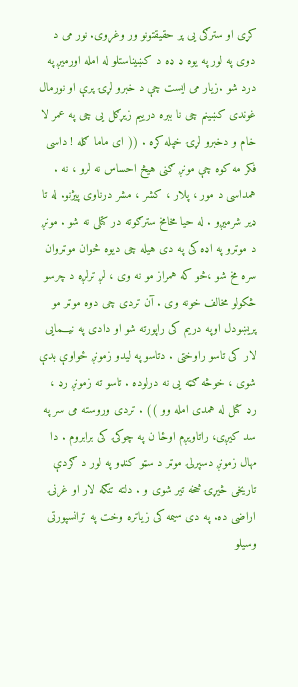کړی او سترګی یی پر حقیقتونو ور وغړوی. نور می د دوی په لور په یوه ډ ډه د کښیناستلو له امله اورمیږ په درد شو .زیار می ایست چې د خبرو لړۍ پرې او نورمال غوندی کښینم چی نا ببره درییم زیړګل یی چی په عمر لا خام و دخبرو لړۍ خپله کړه . (( ای ماما ګله ! داسی فکر مه کوه چې مونږ ګنی هیڅ احساس نه لرو ، نه . همداسی د مور ، پلار ، کشر ، مشر درناوی پیژنو. له تا ډیر شرمیږو . له حیا مخامخ سترګوته در کتلی نه شو . مونږ د موټرو په اډه کی په دی هیله چی دیوه څوان موټروان سره مخ شو ،څو که همراز مو نه وی ، لږ ترلږه د چرسو څکولو مخالف خونه وی . آن تردی چی دوه موټر مو پریښودل اوپه دریم کی راپورته شو او دادی په نیـــمایی لار کی تاسو راوختی . دتاسو په لیدو زمونږ ځواوې بدې شوی ، خوڅه ګټه یی نه درلوده . تاسو ته زمونږ رډ ، رډ کتل له همدی امله وو )) . تردی وروسته می سر په سد کیږی، راتاویږم اوځا ن په چوکۍ کی برابروم . دا مهال زمونږ دسپرلۍ موټر د سټو کنډو په لور د ګردې تاریخی څیړۍ څخه تیر شوی و . دلته تنګه لار او غرنۍ اراضی ده. په دی سیمه کی زیاتره وخت په ترانسپورتی وسیلو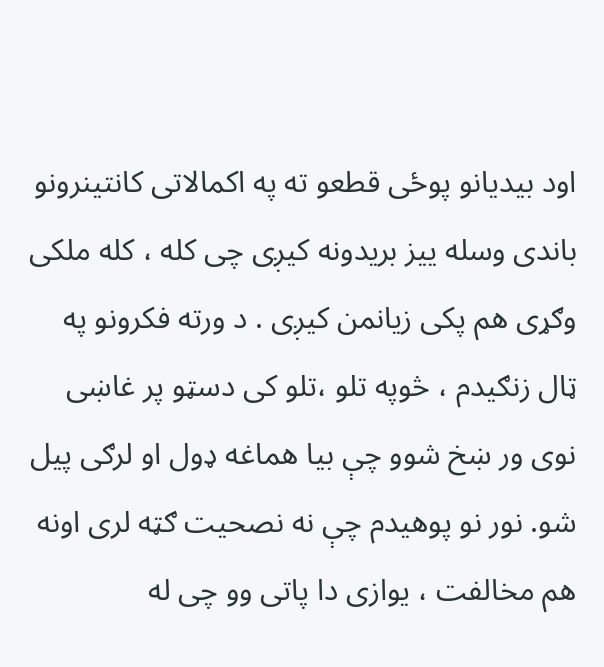اود بیدیانو پوځی قطعو ته په اکمالاتی کانتینرونو باندی وسله ییز بریدونه کیږی چی کله ، کله ملکی وګړی هم پکی زیانمن کیږی . د ورته فکرونو په ټال زنګیدم ، څوپه تلو ،تلو کی دسټو پر غاښی نوی ور ښخ شوو چې بیا هماغه ډول او لرګی پیل شو. نور نو پوهیدم چې نه نصحیت ګټه لری اونه هم مخالفت ، یوازی دا پاتی وو چی له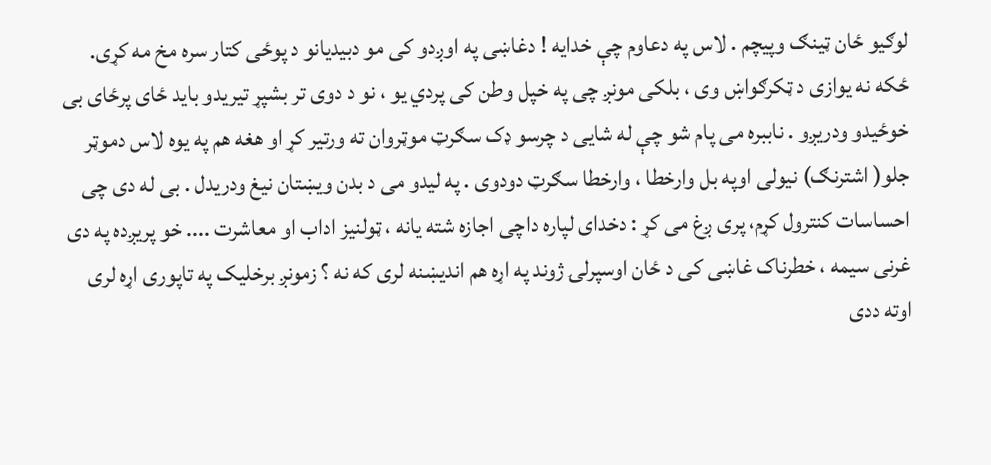لوګیو ځان ټینګ وپیچم . لاس په دعاوم چې خدایه ! دغاښی په اوږدو کی مو دبیدیانو د پوځی کتار سره مخ مه کړی. ځکه نه یوازی د ټکرګواښ وی ، بلکی مونږ چی په خپل وطن کی پردي یو ، نو د دوی تر بشپړ تیریدو باید ځای پرځای بی خوځیدو ودریږو . ناببره می پام شو چې له شایی د چرسو ډک سګرټ موټروان ته ورتیر کړ او هغه هم په یوه لاس دموټر جلو( اشترنګ) نیولی اوپه بل وارخطا ، وارخطا سګرټ دودوی . په لیدو می د بدن ویښتان نیغ ودریدل . بی له دی چی احساسات کنترول کړم، پری ږغ می کړ : دخدای لپاره داچی اجازه شته یانه ، ټولنیز اداب او معاشرت .... خو پریږده په دی غرنی سیمه ، خطرناک غاښی کی د ځان اوسپرلۍ ژوند په اړه هم اندیښنه لری که نه ؟ زمونږ برخلیک په تاپوری اړه لری اوته ددی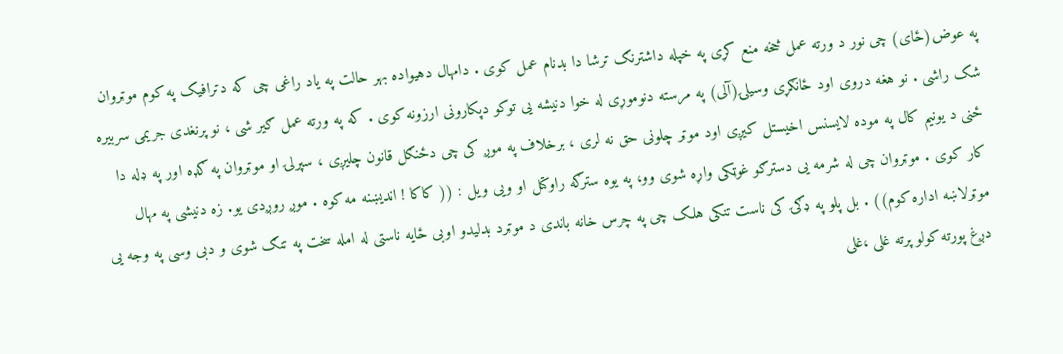په عوض(ځای) چی نور د ورته عمل څخه منع کړی په خپله داشترنګ ترشا دا بدنام عمل کوی . دامهال دهیواده بهر حالت په یاد راغی چی که دترافیک په کوم موټروان شک راشی . نو هغه دروی اود ځانګړی وسیلۍ(آلی) په مرسته دنوموړی له خوا دنیشه یی توکو دپکارونی ارزونه کوی . که په ورته عمل ګیر شی ، نو پرنغدی جریمی سربیره ځنی د یونیم کال په موده لایسنس اخیستل کیږی اود موټر چلونی حق نه لری ، برخلاف په موږ کی چی دځنګل قانون چلیږی ، سپرلۍ او موټروان په ګډه اور په ډله دا کار کوی . موټروان چی له شرمه یی دسترګو غوټکی واړه شوی وو، په یوه سترګه راوکتل او ویی ویل : (( کاکا ! اندیښنه مه کوه . موږ روږدی یو. زه دنیشی په مهال موټرلاښه اداره کوم)) . بل پلو په ډګۍ کی ناست تنکی هلک چی په چرس خانه باندی د موټرد بدلیدو اوبی ځایه ناستی له امله سخت په تنګ شوی و دبی وسی په وجه یی دږغ پورته کولو پرته غلی ،غلی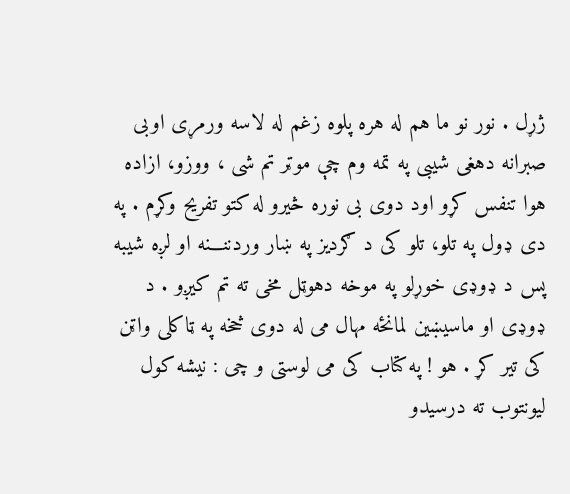ژړل . نور نو ما هم له هره پلوه زغم له لاسه ورمړی اوبی صبرانه دهغی شیبی په تمه وم چې موټر تم شی ، ووزو، ازاده هوا تنفس کړو اود دوی بی نوره څیرو له کتو تفریح وکړم . په دی ډول په تلو، تلو کی د ګردیز په ښار وردننـــنه او لږه شیبه پس د ډوډی خوړلو په موخه دهوټل مخی ته تم کیږو . د ډوډی او ماسيښین لمانځه مهال می له دوی څخه په ټاکلی واټن کی تیر کړ . هو ! په کتاب کی می لوستی و چی : نیشه کول لیونتوب ته درسیدو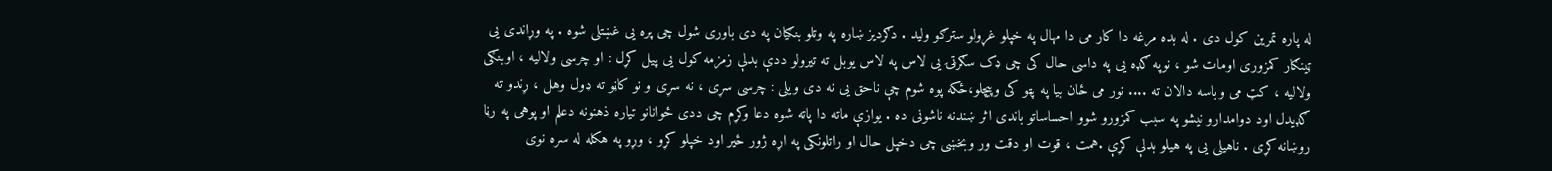له پاره تمرین کول دی . له بده مرغه دا کار می دا مهال په خپلو غړولو سترګو ولید . دګردیز ښاره په وتلو بنګیان په دی باوری شول چی پره یی غښتلی شوه . په وړاندی یی ټینګار کمزوری اومات شو ، نوپه ګډه یی په داسی حال کی چی ډک سګرټۍ یی لاس په لاس یوبل ته تیرولو ددې بدلې زمزمه کول یی پیل کړل : او چرسی ولالیه ، اوبنګی ولالیه ، کټ می وباسه دالان ته .... نور می ځان بیا په پټو کی وپیچلو،ځکه پوه شوم چې ناحق یی نه دی ویلی : چرسی سړی ، نه سړی و نو کاڼو ته ډول وهل ، ړندو ته ګډیدل اود دوامدارو نیشو په سبب کمزورو شوو احساساتو باندی اثر ښندنه ناشونی ده . یوازې ماته دا پاته شوه دعا وکړم چی ددی ځوانانو تیاره ذهنونه دعلم او پوهی په رڼا روښانه کړی . ناهیلی یی په هیلو بدلې کړې .همت ، قوت او دقت ور وبخښی چی دخپل حال او راتلونکی په اړه ژور ځیر اود خپلو کړو ، وړو په هکله له سره نوی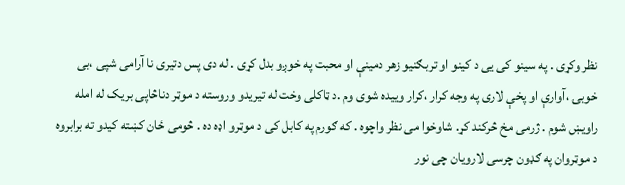نظر وکړی . په سینو کی یی د کینو او تربګنیو زهر دمینې او محبت په خوږو بدل کړی . له دی پس دتیری نا آرامی شپی ،بی خوبۍ ،آوارې او پخې لاری په وجه کرار ،کرار وییده شوی وم .د ټاکلی وخت له تیریدو وروسته د موټر دناڅاپی بریک له امله راویښ شوم . ژرمی مخ څرکند کړ. شاوخوا می نظر واچوه . که ګورم په کابل کی د موټرو اډه ده . څومی ځان کښته کیدو ته برابروه د موټروان په ګډون چرسی لارویان چی نور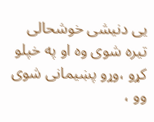یی دنیشی خوشحالی تیره شوی وه او په خپلو کړو ،وړو پښیمانی شوی وو ،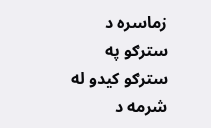زماسره د سترګو په سترګو کیدو له شرمه د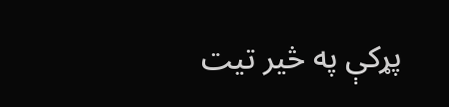پړکې په څیر تیت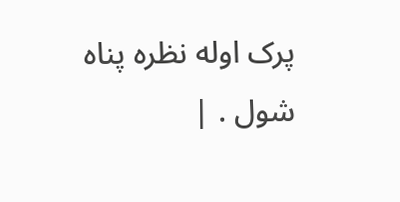پرک اوله نظره پناه شول . |